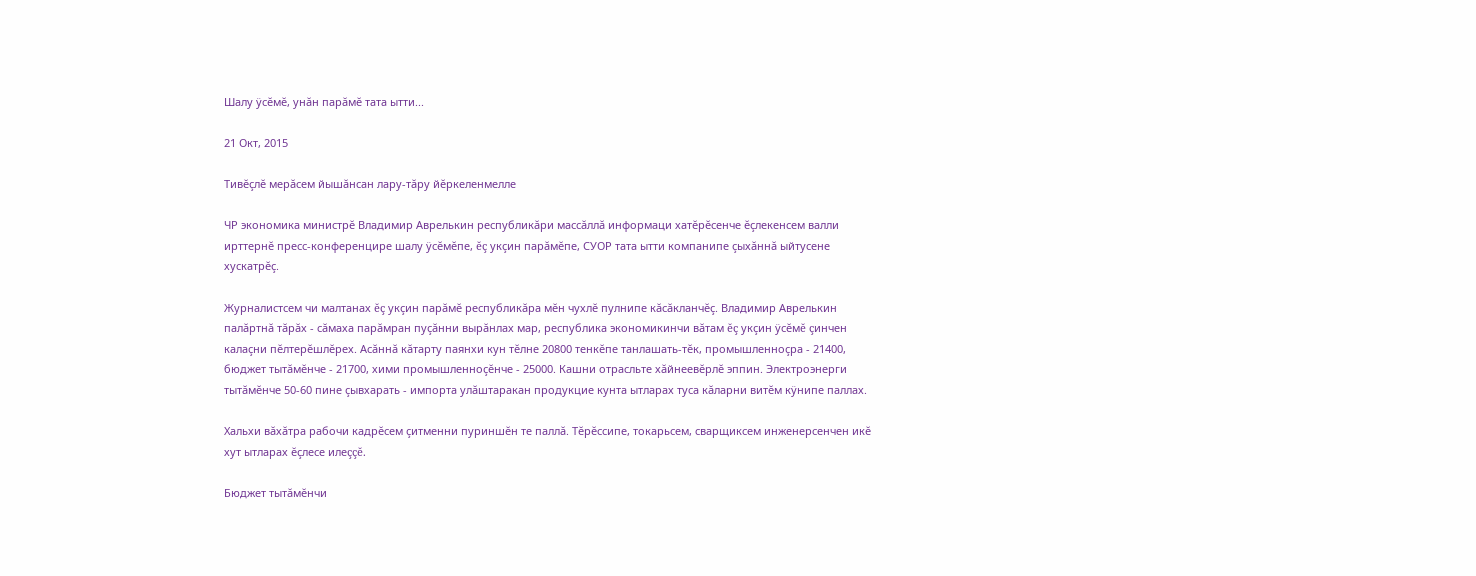Шалу ÿсĕмĕ, унăн парăмĕ тата ытти...

21 Окт, 2015

Тивĕçлĕ мерăсем йышăнсан лару-тăру йĕркеленмелле

ЧР экономика министрĕ Владимир Аврелькин республикăри массăллă информаци хатĕрĕсенче ĕçлекенсем валли ирттернĕ пресс-конференцире шалу ÿсĕмĕпе, ĕç укçин парăмĕпе, СУОР тата ытти компанипе çыхăннă ыйтусене хускатрĕç.

Журналистсем чи малтанах ĕç укçин парăмĕ республикăра мĕн чухлĕ пулнипе кăсăкланчĕç. Владимир Аврелькин палăртнă тăрăх - сăмаха парăмран пуçăнни вырăнлах мар, республика экономикинчи вăтам ĕç укçин ÿсĕмĕ çинчен калаçни пĕлтерĕшлĕрех. Асăннă кăтарту паянхи кун тĕлне 20800 тенкĕпе танлашать-тĕк, промышленноçра - 21400, бюджет тытăмĕнче - 21700, хими промышленноçĕнче - 25000. Кашни отрасльте хăйнеевĕрлĕ эппин. Электроэнерги тытăмĕнче 50-60 пине çывхарать - импорта улăштаракан продукцие кунта ытларах туса кăларни витĕм кÿнипе паллах.

Хальхи вăхăтра рабочи кадрĕсем çитменни пуриншĕн те паллă. Тĕрĕссипе, токарьсем, сварщиксем инженерсенчен икĕ хут ытларах ĕçлесе илеççĕ.

Бюджет тытăмĕнчи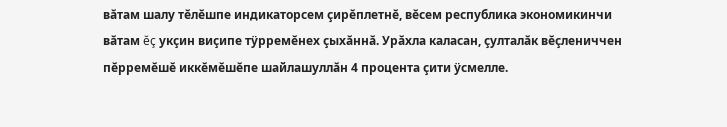вăтам шалу тĕлĕшпе индикаторсем çирĕплетнĕ, вĕсем республика экономикинчи вăтам ĕç укçин виçипе тÿрремĕнех çыхăннă. Урăхла каласан, çулталăк вĕçлениччен пĕрремĕшĕ иккĕмĕшĕпе шайлашуллăн 4 процента çити ÿсмелле.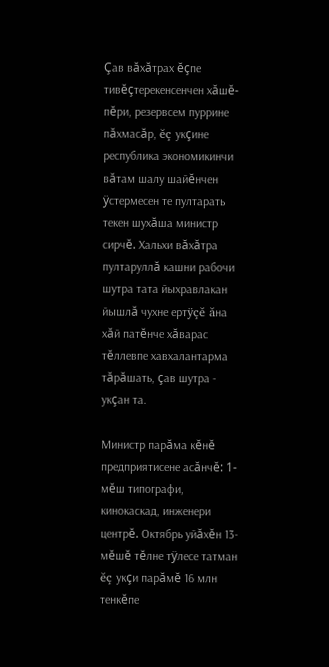Çав вăхăтрах ĕçпе тивĕçтерекенсенчен хăшĕ-пĕри, резервсем пуррине пăхмасăр, ĕç укçине республика экономикинчи вăтам шалу шайĕнчен ÿстермесен те пултарать текен шухăша министр сирчĕ. Хальхи вăхăтра пултаруллă кашни рабочи шутра тата йыхравлакан йышлă чухне ертÿçĕ ăна хăй патĕнче хăварас тĕллевпе хавхалантарма тăрăшать, çав шутра - укçан та.

Министр парăма кĕнĕ предприятисене асăнчĕ: 1-мĕш типографи, кинокаскад, инженери центрĕ. Октябрь уйăхĕн 13-мĕшĕ тĕлне тÿлесе татман ĕç укçи парăмĕ 16 млн тенкĕпе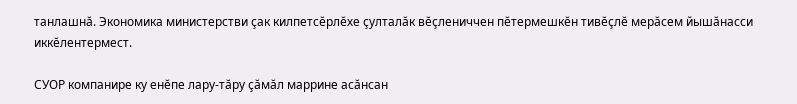танлашнă. Экономика министерстви çак килпетсĕрлĕхе çулталăк вĕçлениччен пĕтермешкĕн тивĕçлĕ мерăсем йышăнасси иккĕлентермест.

СУОР компанире ку енĕпе лару-тăру çăмăл маррине асăнсан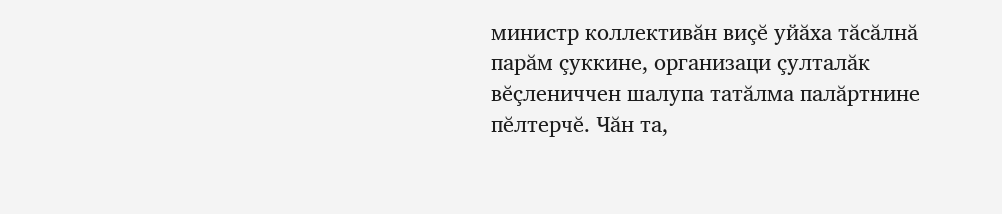министр коллективăн виçĕ уйăха тăсăлнă парăм çуккине, организаци çулталăк вĕçлениччен шалупа татăлма палăртнине пĕлтерчĕ. Чăн та,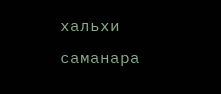хальхи саманара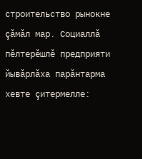строительство рынокне çăмăл мар. Социаллă пĕлтерĕшлĕ предприяти йывăрлăха парăнтарма хевте çитермелле: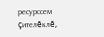ресурссем çителĕклĕ,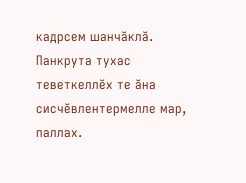кадрсем шанчăклă. Панкрута тухас теветкеллĕх те ăна сисчĕвлентермелле мар, паллах.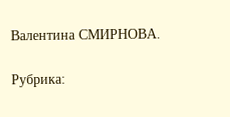Валентина СМИРНОВА.

Рубрика: